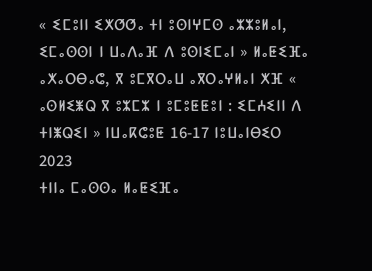« ⵉⵎⵓⵏⵏ ⵉⵅⵚⵚⴰ ⵜⵏ ⵓⵙⵏⵖⵎⵙ ⴰⵣⵣⵓⵍⴰⵏ, ⵉⵎⴰⵙⵙⵏ ⵏ ⵡⴰⴷⴰⴼ ⴷ ⵓⵙⵏⵉⵎⴰⵏ » ⵍⴰⵟⵉⴼⴰ ⴰⵅⴰⵔⴱⴰⵛ, ⴳ ⵓⵎⴳⵔⴰⵡ ⴰⴳⵔⴰⵖⵍⴰⵏ ⵅⴼ « ⴰⵙⵍⵉⵥⵕ ⴳ ⵓⵣⵎⵣ ⵏ ⵓⵎⵓⵟⵟⵓⵏ : ⵉⵎⵄⵉⵏⵏ ⴷ ⵜⵏⵥⵕⵉⵏ » ⵏⵡⴰⴽⵛⵓⵟ 16-17 ⵏⵓⵡⴰⵏⴱⵉⵔ 2023
ⵜⵏⵏⴰ ⵎⴰⵙⵙⴰ ⵍⴰⵟⵉⴼⴰ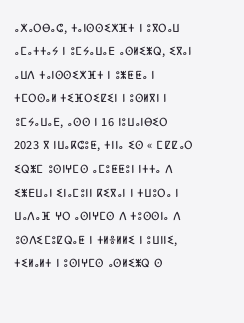ⴰⵅⴰⵔⴱⴰⵛ, ⵜⴰⵏⵙⵙⵉⵅⴼⵜ ⵏ ⵓⴳⵔⴰⵡ ⴰⵎⴰⵜⵜⴰⵢ ⵏ ⵓⵎⵢⴰⵡⴰⴹ ⴰⵙⵍⵉⵥⵕ, ⵉⴳⴰⵏ ⴰⵡⴷ ⵜⴰⵏⵙⵙⵉⵅⴼⵜ ⵏ ⵓⵥⵟⵟⴰ ⵏ ⵜⵎⵔⵙⴰⵍ ⵜⵉⴼⵔⵉⵇⵉⵏ ⵏ ⵓⵙⵍⴳⵏ ⵏ ⵓⵎⵢⴰⵡⴰⴹ, ⴰⵙⵙ ⵏ 16 ⵏⵓⵡⴰⵏⴱⵉⵔ 2023 ⴳ ⵏⵡⴰⴽⵛⵓⵟ, ⵜⵏⵏⴰ ⵉⵙ « ⵎⵇⵇⴰⵔ ⵉⵕⵥⵎ ⵓⵙⵏⵖⵎⵙ ⴰⵎⵓⵟⵟⵓⵏ ⵏⵜⵜⴰ ⴷ ⵉⵥⴹⵡⴰⵏ ⵉⵏⴰⵎⵓⵏⵏ ⴽⵉⴳⴰⵏ ⵏ ⵜⵡⵓⵔⴰ ⵏ ⵡⴰⴷⴰⴼ ⵖⵔ ⴰⵙⵏⵖⵎⵙ ⴷ ⵜⵓⵙⵙⵏⴰ ⴷ ⵓⵙⴷⵉⵎⵓⵇⵕⴰⵟ ⵏ ⵜⵍⴻⵍⵍⵉ ⵏ ⵓⵡⵏⵏⵉ, ⵜⵉⵍⴰⵍⵜ ⵏ ⵓⵙⵏⵖⵎⵙ ⴰⵙⵍⵉⵥⵕ ⵙ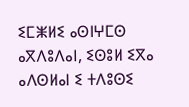ⵉⵎⵥⵍⵉ ⴰⵙⵏⵖⵎⵙ ⴰⴳⴷⵓⴷⴰⵏ, ⵉⵙⵓⵍ ⵉⴳⴰ ⴰⴷⵙⵍⴰⵏ ⵉ ⵜⴷⵓⵙⵉ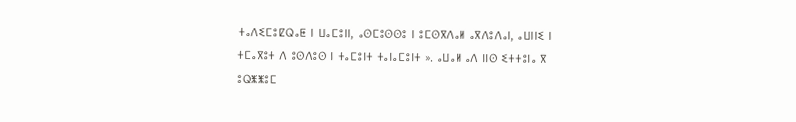ⵜⴰⴷⵉⵎⵓⵇⵕⴰⵟ ⵏ ⵡⴰⵎⵓⵏⵏ, ⴰⵙⵎⵓⵙⵙⵓ ⵏ ⵓⵎⵙⴳⴷⴰⵍ ⴰⴳⴷⵓⴷⴰⵏ, ⴰⵡⵏⵏⵉ ⵏ ⵜⵎⴰⴳⵓⵜ ⴷ ⵓⵙⴷⵓⵙ ⵏ ⵜⴰⵎⵓⵏⵜ ⵜⴰⵏⴰⵎⵓⵏⵜ ». ⴰⵡⴰⵍ ⴰⴷ ⵏⵏⵙ ⵉⵜⵜⵓⵏⴰ ⴳ ⵓⵕⵥⵥⵓⵎ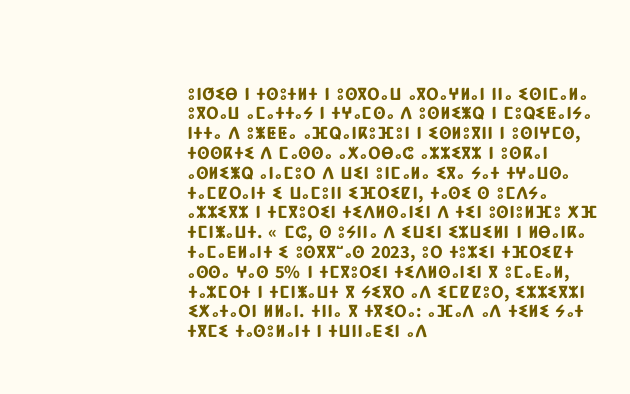ⵓⵏⵚⵉⴱ ⵏ ⵜⵙⵓⵜⵍⵜ ⵏ ⵓⵙⴳⵔⴰⵡ ⴰⴳⵔⴰⵖⵍⴰⵏ ⵏⵏⴰ ⵉⵙⵏⵎⴰⵍⴰ ⵓⴳⵔⴰⵡ ⴰⵎⴰⵜⵜⴰⵢ ⵏ ⵜⵖⴰⵎⵙⴰ ⴷ ⵓⵙⵍⵉⵥⵕ ⵏ ⵎⵓⵕⵉⵟⴰⵏⵢⴰ ⵏⵜⵜⴰ ⴷ ⵓⵥⵟⵟⴰ ⴰⴼⵕⴰⵏⴽⵓⴼⵓⵏ ⵏ ⵉⵙⵍⵓⴳⵏⵏ ⵏ ⵓⵙⵏⵖⵎⵙ, ⵜⵙⵙⴽⵜⵉ ⴷ ⵎⴰⵙⵙⴰ ⴰⵅⴰⵔⴱⴰⵛ ⴰⵣⵣⵉⴳⵣ ⵏ ⵓⵙⴽⴰⵏ ⴰⵙⵍⵉⵥⵕ ⴰⵏⴰⵎⵓⵔ ⴷ ⵡⵉⵏ ⵓⵏⵎⴰⵍⴰ ⵉⴳⴰ ⵢⴰⵜ ⵜⵖⴰⵡⵙⴰ ⵜⴰⵎⵇⵔⴰⵏⵜ ⵉ ⵡⴰⵎⵓⵏⵏ ⵉⴼⵔⵉⵇⵏ, ⵜⴰⵙⵉ ⵙ ⵓⵎⴷⵢⴰ ⴰⵣⵣⵉⴳⵣ ⵏ ⵜⵎⴳⵓⵔⵉⵏ ⵜⵉⴷⵍⵙⴰⵏⵉⵏ ⴷ ⵜⵉⵏ ⵓⵙⵏⵓⵍⴼⵓ ⵅⴼ ⵜⵎⵏⵥⴰⵡⵜ. « ⵎⵛ, ⵙ ⵓⵢⵏⵏⴰ ⴷ ⵉⵡⵉⵏ ⵉⵣⵡⵉⵍⵏ ⵏ ⵍⴱⴰⵏⴽⴰ ⵜⴰⵎⴰⴹⵍⴰⵏⵜ ⵉ ⵓⵙⴳⴳⵯⴰⵙ 2023, ⵓⵔ ⵜⵓⵣⵉⵏ ⵜⴼⵔⵉⵇⵜ ⴰⵙⵙⴰ ⵖⴰⵙ 5% ⵏ ⵜⵎⴳⵓⵔⵉⵏ ⵜⵉⴷⵍⵙⴰⵏⵉⵏ ⴳ ⵓⵎⴰⴹⴰⵍ, ⵜⴰⵣⵎⵔⵜ ⵏ ⵜⵎⵏⵥⴰⵡⵜ ⴳ ⵢⵉⴳⵔ ⴰⴷ ⵉⵎⵇⵇⵓⵔ, ⵉⵣⵣⵉⴳⵣⵏ ⵉⵅⴰⵜⴰⵔⵏ ⵍⵍⴰⵏ. ⵜⵏⵏⴰ ⴳ ⵜⴳⵉⵔⴰ: ⴰⴼⴰⴷ ⴰⴷ ⵜⵉⵍⵉ ⵢⴰⵜ ⵜⴳⵎⵉ ⵜⴰⵙⵓⵍⴰⵏⵜ ⵏ ⵜⵡⵏⵏⴰⴹⵉⵏ ⴰⴷ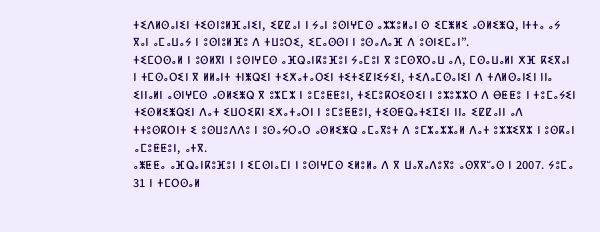ⵜⵉⴷⵍⵙⴰⵏⵉⵏ ⵜⵉⵙⵏⵓⵍⴼⴰⵏⵉⵏ, ⵉⵇⵇⴰⵏ ⵏ ⵢⴰⵏ ⵓⵙⵏⵖⵎⵙ ⴰⵣⵣⵓⵍⴰⵏ ⵙ ⵉⵎⵥⵍⵉ ⴰⵙⵍⵉⵥⵕ, ⵏⵜⵜⴰ ⴰⵢ ⴳⴰⵏ ⴰⵎⴰⵡⴰⵢ ⵏ ⵓⵙⵏⵓⵍⴼⵓ ⴷ ⵜⵡⵓⵔⵉ, ⵉⵎⴰⵙⵙⵏ ⵏ ⵓⵙⴰⴷⴰⴼ ⴷ ⵓⵙⵏⵉⵎⴰⵏ”.
ⵜⵉⵎⵔⵙⴰⵍ ⵏ ⵓⵙⵍⴳⵏ ⵏ ⵓⵙⵏⵖⵎⵙ ⴰⴼⵕⴰⵏⴽⵓⴼⵓⵏ ⵢⴰⵎⵓⵏ ⴳ ⵓⵎⵙⴳⵔⴰⵡ ⴰⴷ, ⵎⵙⴰⵡⴰⵍⵏ ⵅⴼ ⴽⵉⴳⴰⵏ ⵏ ⵜⵎⵙⴰⵔⵉⵏ ⴳ ⵍⵍⴰⵏⵜ ⵜⵏⵥⵕⵉⵏ ⵜⵉⵅⴰⵜⴰⵔⵉⵏ ⵜⵉⵜⵉⵇⵏⵉⵢⵉⵏ, ⵜⵉⴷⴰⵎⵙⴰⵏⵉⵏ ⴷ ⵜⴷⵍⵙⴰⵏⵉⵏ ⵏⵏⴰ ⵉⵏⵏⴰⵍⵏ ⴰⵙⵏⵖⵎⵙ ⴰⵙⵍⵉⵥⵕ ⴳ ⵓⵣⵎⵣ ⵏ ⵓⵎⵓⵟⵟⵓⵏ, ⵜⵉⵎⵓⴽⵔⵉⵙⵉⵏ ⵏ ⵓⵣⵓⵣⵣⵔ ⴷ ⴱⵟⵟⵓ ⵏ ⵜⵓⵎⴰⵢⵉⵏ ⵜⵉⵙⵍⵉⵥⵕⵉⵏ ⴷⴰⵜ ⵉⵡⵔⵉⴽⵏ ⵉⵅⴰⵜⴰⵔⵏ ⵏ ⵓⵎⵓⵟⵟⵓⵏ, ⵜⵉⵙⵟⵕⴰⵜⵉⵊⵉⵏ ⵏⵏⴰ ⵉⵇⵇⴰⵏⵏ ⴰⴷ ⵜⵜⵓⵙⴽⵔⵏⵜ ⵉ ⵓⵙⵡⵓⴷⴷⵓ ⵏ ⵓⵙⴰⵢⵔⴰⵔ ⴰⵙⵍⵉⵥⵕ ⴰⵎⴰⴳⵓⵜ ⴷ ⵓⵎⵣⴰⵣⵣⴰⵍ ⴷⴰⵜ ⵓⵣⵣⵉⴳⵣ ⵏ ⵓⵙⴽⴰⵏ ⴰⵎⵓⵟⵟⵓⵏ, ⴰⵜⴳ.
ⴰⵥⵟⵟⴰ ⴰⴼⵕⴰⵏⴽⵓⴼⵓⵏ ⵏ ⵉⵎⵙⵏⴰⵎⵏ ⵏ ⵓⵙⵏⵖⵎⵙ ⵉⵍⵓⵍⴰ ⴷ ⴳ ⵡⴰⴳⴰⴷⵓⴳⵓ ⴰⵙⴳⴳⵯⴰⵙ ⵏ 2007. ⵢⵓⵎⴰ 31 ⵏ ⵜⵎⵔⵙⴰⵍ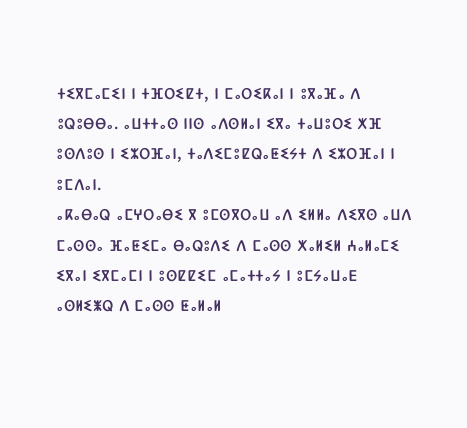ⵜⵉⴳⵎⴰⵎⵉⵏ ⵏ ⵜⴼⵔⵉⵇⵜ, ⵏ ⵎⴰⵔⵉⴽⴰⵏ ⵏ ⵓⴳⴰⴼⴰ ⴷ ⵓⵕⵓⴱⴱⴰ. ⴰⵡⵜⵜⴰⵙ ⵏⵏⵙ ⴰⴷⵙⵍⴰⵏ ⵉⴳⴰ ⵜⴰⵡⵓⵔⵉ ⵅⴼ ⵓⵙⴷⵓⵙ ⵏ ⵉⵣⵔⴼⴰⵏ, ⵜⴰⴷⵉⵎⵓⵇⵕⴰⵟⵉⵢⵜ ⴷ ⵉⵣⵔⴼⴰⵏ ⵏ ⵓⵎⴷⴰⵏ.
ⴰⴽⴰⴱⴰⵕ ⴰⵎⵖⵔⴰⴱⵉ ⴳ ⵓⵎⵙⴳⵔⴰⵡ ⴰⴷ ⵉⵍⵍⴰ ⴷⵉⴳⵙ ⴰⵡⴷ ⵎⴰⵙⵙⴰ ⴼⴰⵟⵉⵎⴰ ⴱⴰⵕⵓⴷⵉ ⴷ ⵎⴰⵙⵙ ⵅⴰⵍⵉⵍ ⵄⴰⵍⴰⵎⵉ ⵉⴳⴰⵏ ⵉⴳⵎⴰⵎⵏ ⵏ ⵓⵙⵇⵇⵉⵎ ⴰⵎⴰⵜⵜⴰⵢ ⵏ ⵓⵎⵢⴰⵡⴰⴹ ⴰⵙⵍⵉⵥⵕ ⴷ ⵎⴰⵙⵙ ⵟⴰⵍⴰⵍ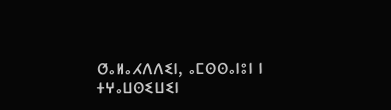ⵚⴰⵍⴰⵃⴷⴷⵉⵏ, ⴰⵎⵙⵙⴰⵏⵓⵏ ⵏ ⵜⵖⴰⵡⵙⵉⵡⵉⵏ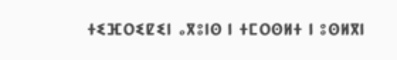ⵜⵉⴼⵔⵉⵇⵉⵏ ⴰⴳⵓⵏⵙ ⵏ ⵜⵎⵔⵙⵍⵜ ⵏ ⵓⵙⵍⴳⵏ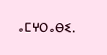ⴰⵎⵖⵔⴰⴱⵉ.